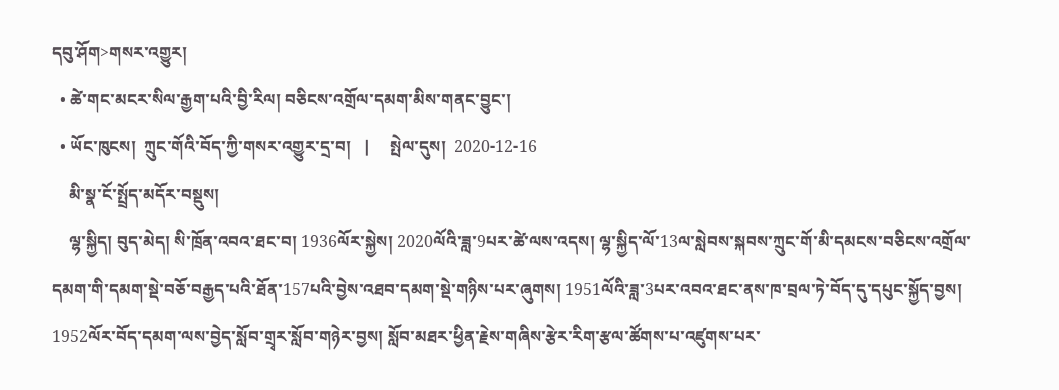དབུ་ཤོག>གསར་འགྱུར།
  • ཚེ་གང་མངར་སིལ་རྒྱག་པའི་བྱི་རིལ། བཅིངས་འགྲོལ་དམག་མིས་གནང་བྱུང་།
  • ཡོང་ཁུངས།  ཀྲུང་གོའི་བོད་ཀྱི་གསར་འགྱུར་དྲ་བ།   |     སྤེལ་དུས།  2020-12-16
    མི་སྣ་ངོ་སྤྲོད་མདོར་བསྡུས།
    ལྷ་སྐྱིད། བུད་མེད། སི་ཁྲོན་འབའ་ཐང་བ། 1936ལོར་སྐྱེས། 2020ལོའི་ཟླ་9པར་ཚེ་ལས་འདས། ལྷ་སྐྱིད་ལོ་13ལ་སླེབས་སྐབས་ཀྲུང་གོ་མི་དམངས་བཅིངས་འགྲོལ་དམག་གི་དམག་སྡེ་བཅོ་བརྒྱད་པའི་ཐོན་157པའི་བྱེས་འཐབ་དམག་སྡེ་གཉིས་པར་ཞུགས། 1951ལོའི་ཟླ་3པར་འབའ་ཐང་ནས་ཁ་བྲལ་ཏེ་བོད་དུ་དཔུང་སྐྱོད་བྱས། 1952ལོར་བོད་དམག་ལས་བྱེད་སློབ་གྲྭར་སློབ་གཉེར་བྱས། སློབ་མཐར་ཕྱིན་རྗེས་གཞིས་རྩེར་རིག་རྩལ་ཚོགས་པ་འཛུགས་པར་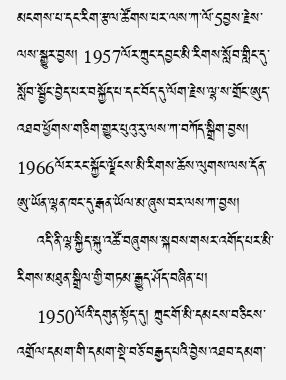མངགས་པ་དང་རིག་རྩལ་ཚོགས་པར་ལས་ཀ་ལོ་5བྱས་རྗེས་ལས་སྒྱུར་བྱས། 1957ལོར་ཀྲུང་དབྱང་མི་རིགས་སློབ་གླིང་དུ་སློབ་སྦྱོང་བྱེད་པར་བསྐྱོད་པ་དང་བོད་དུ་ལོག་རྗེས་ལྷ་ས་གྲོང་ཨུད་འཐབ་ཕྱོགས་གཅིག་གྱུར་པུའུ་རུ་ལས་ཀ་བཀོད་སྒྲིག་བྱས། 1966ལོར་རང་སྐྱོང་ལྗོངས་མི་རིགས་ཆོས་ལུགས་ལས་དོན་ཨུ་ཡོན་ལྷན་ཁང་དུ་རྒན་ཡོལ་མ་ཞུས་བར་ལས་ཀ་བྱས།
    འདི་ནི་ལྷ་སྐྱིད་སྐུ་འཚོ་བཞུགས་སྐབས་གསར་འགོད་པར་མི་རིགས་མཐུན་སྒྲིལ་གྱི་གཏམ་རྒྱུད་ཤོད་བཞིན་པ།
    1950ལོའི་དགུན་སྟོད་དུ། ཀྲུང་གོ་མི་དམངས་བཅིངས་འགྲོལ་དམག་གི་དམག་སྡེ་བཅོ་བརྒྱད་པའི་བྱེས་འཐབ་དམག་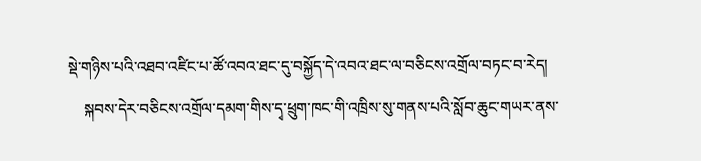སྡེ་གཉིས་པའི་འཐབ་འཛིང་པ་ཚོ་འབའ་ཐང་དུ་བསྐྱོད་དེ་འབའ་ཐང་ལ་བཅིངས་འགྲོལ་བཏང་བ་རེད།
    སྐབས་དེར་བཅིངས་འགྲོལ་དམག་གིས་དྭ་ཕྲུག་ཁང་གི་འཁྲིས་སུ་གནས་པའི་སློབ་ཆུང་གཡར་ནས་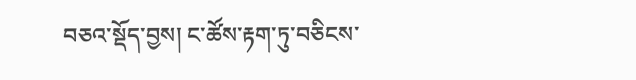བཅའ་སྡོད་བྱས། ང་ཚོས་རྟག་ཏུ་བཅིངས་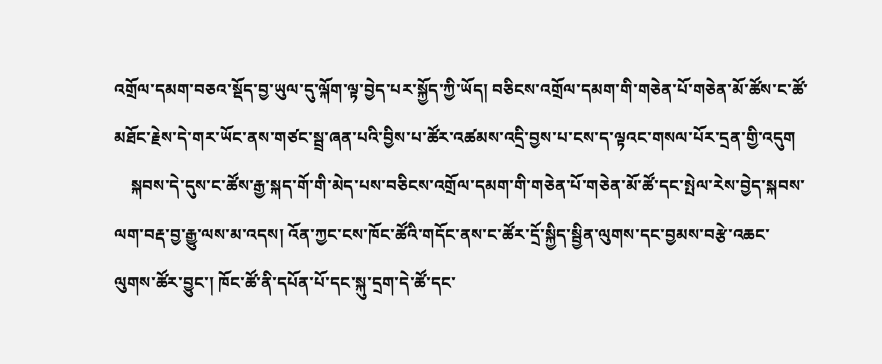འགྲོལ་དམག་བཅའ་སྡོད་བྱ་ཡུལ་དུ་ལྐོག་ལྟ་བྱེད་པར་སྐྱོད་ཀྱི་ཡོད། བཅིངས་འགྲོལ་དམག་གི་གཅེན་པོ་གཅེན་མོ་ཚོས་ང་ཚོ་མཐོང་རྗེས་དེ་གར་ཡོང་ནས་གཙང་སྦྲ་ཞན་པའི་བྱིས་པ་ཚོར་འཚམས་འདྲི་བྱས་པ་ངས་ད་ལྟའང་གསལ་པོར་དྲན་གྱི་འདུག
    སྐབས་དེ་དུས་ང་ཚོས་རྒྱ་སྐད་གོ་གི་མེད་པས་བཅིངས་འགྲོལ་དམག་གི་གཅེན་པོ་གཅེན་མོ་ཚོ་དང་སྤེལ་རེས་བྱེད་སྐབས་ལག་བརྡ་བྱ་རྒྱུ་ལས་མ་འདས། འོན་ཀྱང་ངས་ཁོང་ཚོའི་གདོང་ནས་ང་ཚོར་དྲོ་སྐྱིད་སྦྱིན་ལུགས་དང་བྱམས་བརྩེ་འཆང་ལུགས་ཚོར་བྱུང་། ཁོང་ཚོ་ནི་དཔོན་པོ་དང་སྐུ་དྲག་དེ་ཚོ་དང་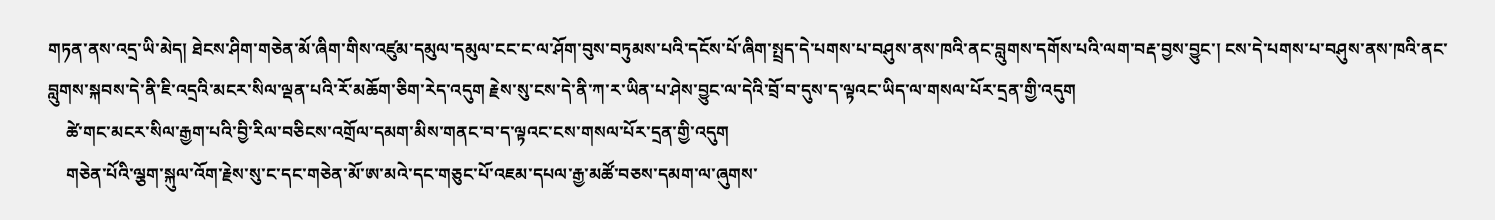གཏན་ནས་འདྲ་ཡི་མེད། ཐེངས་ཤིག་གཅེན་མོ་ཞིག་གིས་འཛུམ་དམུལ་དམུལ་ངང་ང་ལ་ཤོག་བུས་བཏུམས་པའི་དངོས་པོ་ཞིག་སྤྲད་དེ་པགས་པ་བཤུས་ནས་ཁའི་ནང་བླུགས་དགོས་པའི་ལག་བརྡ་བྱས་བྱུང་། ངས་དེ་པགས་པ་བཤུས་ནས་ཁའི་ནང་བླུགས་སྐབས་དེ་ནི་ཇི་འདྲའི་མངར་སིལ་ལྡན་པའི་རོ་མཆོག་ཅིག་རེད་འདུག རྗེས་སུ་ངས་དེ་ནི་ཀ་ར་ཡིན་པ་ཤེས་བྱུང་ལ་དེའི་བྲོ་བ་དུས་ད་ལྟའང་ཡིད་ལ་གསལ་པོར་དྲན་གྱི་འདུག
    ཚེ་གང་མངར་སིལ་རྒྱག་པའི་བྱི་རིལ་བཅིངས་འགྲོལ་དམག་མིས་གནང་བ་ད་ལྟའང་ངས་གསལ་པོར་དྲན་གྱི་འདུག
    གཅེན་པོའི་ལྕག་སྐུལ་འོག་རྗེས་སུ་ང་དང་གཅེན་མོ་ཨ་མའེ་དང་གཅུང་པོ་འཇམ་དཔལ་རྒྱ་མཚོ་བཅས་དམག་ལ་ཞུགས་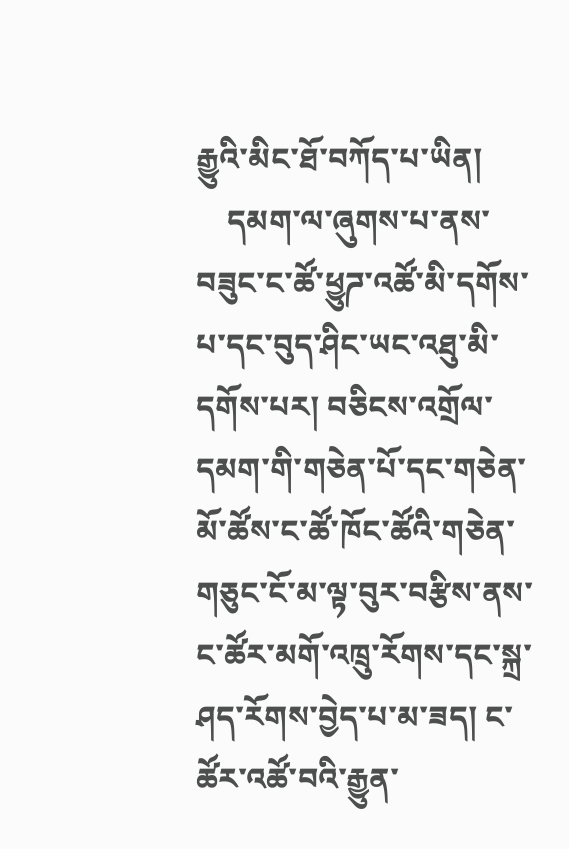རྒྱུའི་མིང་ཐོ་བཀོད་པ་ཡིན།
    དམག་ལ་ཞུགས་པ་ནས་བཟུང་ང་ཚོ་ཕྱུཌ་འཚོ་མི་དགོས་པ་དང་བུད་ཤིང་ཡང་འཐུ་མི་དགོས་པར། བཅིངས་འགྲོལ་དམག་གི་གཅེན་པོ་དང་གཅེན་མོ་ཚོས་ང་ཚོ་ཁོང་ཚོའི་གཅེན་གཅུང་ངོ་མ་ལྟ་བུར་བརྩིས་ནས་ང་ཚོར་མགོ་འཁྲུ་རོགས་དང་སྐྲ་ཤད་རོགས་བྱེད་པ་མ་ཟད། ང་ཚོར་འཚོ་བའི་རྒྱུན་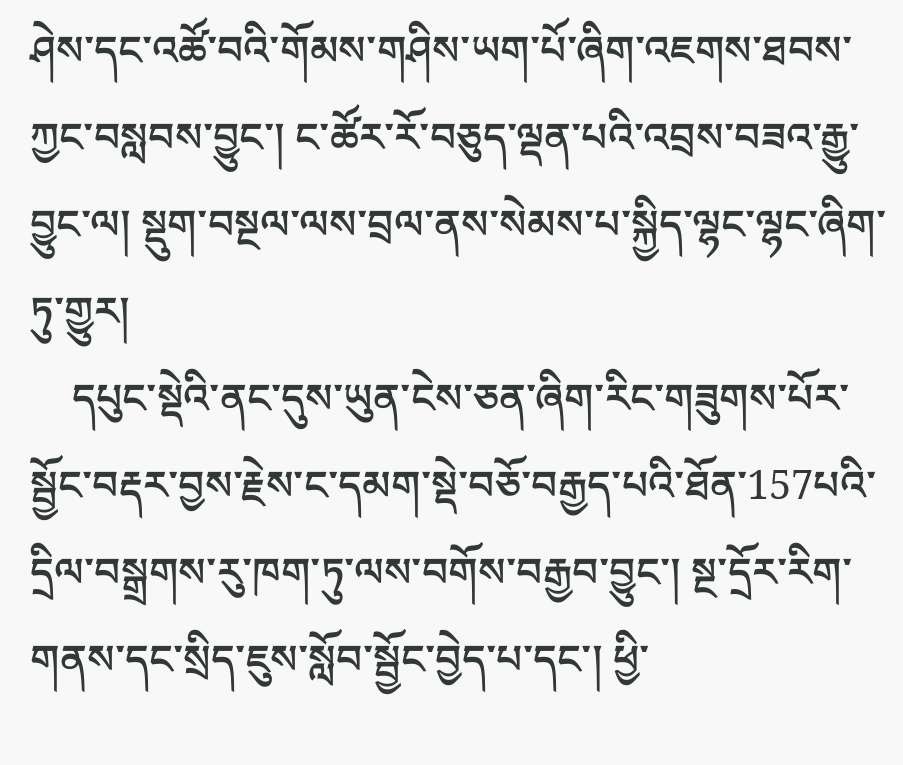ཤེས་དང་འཚོ་བའི་གོམས་གཤིས་ཡག་པོ་ཞིག་འཇགས་ཐབས་ཀྱང་བསླབས་བྱུང་། ང་ཚོར་རོ་བཅུད་ལྡན་པའི་འབྲས་བཟའ་རྒྱུ་བྱུང་ལ། སྡུག་བསྔལ་ལས་བྲལ་ནས་སེམས་པ་སྐྱིད་ལྷང་ལྷང་ཞིག་ཏུ་གྱུར།
    དཔུང་སྡེའི་ནང་དུས་ཡུན་ངེས་ཅན་ཞིག་རིང་གཟུགས་པོར་སྦྱོང་བརྡར་བྱས་རྗེས་ང་དམག་སྡེ་བཅོ་བརྒྱད་པའི་ཐོན་157པའི་དྲིལ་བསྒྲགས་རུ་ཁག་ཏུ་ལས་བགོས་བརྒྱབ་བྱུང་། སྔ་དྲོར་རིག་གནས་དང་སྲིད་ཇུས་སློབ་སྦྱོང་བྱེད་པ་དང་། ཕྱི་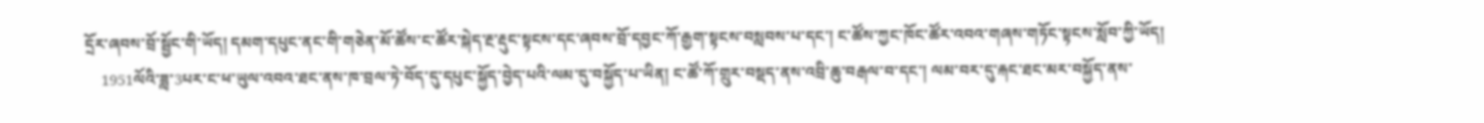དྲོར་ཞབས་བྲོ་སྦྱོང་གི་ཡོད། དམག་དཔུང་ནང་གི་གཅེན་མོ་ཚོས་ང་ཚོར་སྐེད་རྔ་རྡུང་སྟངས་དང་ཞབས་བྲོ་དབྱང་ཀོ་རྒྱག་སྟངས་བསླབས་པ་དང་། ང་ཚོས་ཀྱང་ཁོང་ཚོར་འབའ་གཞས་གཏོང་སྟངས་སློབ་ཀྱི་ཡོད།
    1951ལོའི་ཟླ་3པར་ང་ཕ་ཡུལ་འབའ་ཐང་ནས་ཁ་བྲལ་ཏེ་བོད་དུ་དཔུང་སྐྱོད་བྱེད་པའི་ལམ་དུ་བསྐྱོད་པ་ཡིན། ང་ཚོ་ཀོ་གྲུར་བསྡད་ནས་འབྲི་ཆུ་བརྒལ་བ་དང་། ལམ་བར་དུ་རྐང་ཐང་མར་བསྐྱོད་ནས་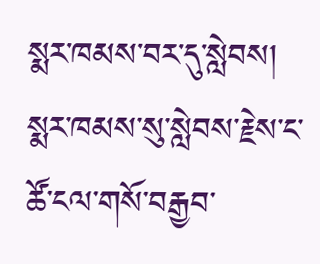སྨར་ཁམས་བར་དུ་སླེབས། སྨར་ཁམས་སུ་སླེབས་རྗེས་ང་ཚོ་ངལ་གསོ་བརྒྱབ་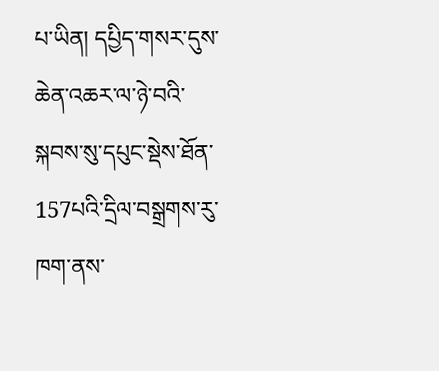པ་ཡིན། དཔྱིད་གསར་དུས་ཆེན་འཆར་ལ་ཉེ་བའི་སྐབས་སུ་དཔུང་སྡེས་ཐོན་157པའི་དྲིལ་བསྒྲགས་རུ་ཁག་ནས་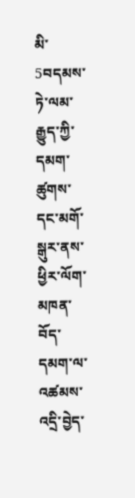མི་5བདམས་ཏེ་ལམ་རྒྱུད་ཀྱི་དམག་ཚུགས་དང་མགོ་སྒུར་ནས་ཕྱིར་ལོག་མཁན་བོད་དམག་ལ་འཚམས་འདྲི་བྱེད་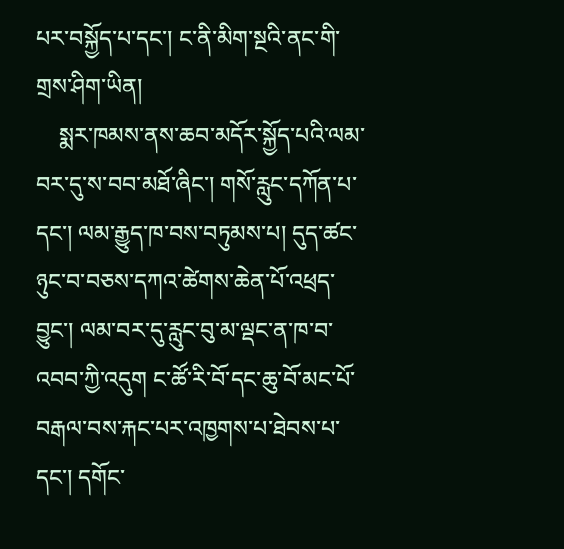པར་བསྐྱོད་པ་དང་། ང་ནི་མིག་སྔའི་ནང་གི་གྲས་ཤིག་ཡིན།
    སྨར་ཁམས་ནས་ཆབ་མདོར་སྐྱོད་པའི་ལམ་བར་དུ་ས་བབ་མཐོ་ཞིང་། གསོ་རླུང་དཀོན་པ་དང་། ལམ་རྒྱུད་ཁ་བས་བཏུམས་པ། དུད་ཚང་ཉུང་བ་བཅས་དཀའ་ཚེགས་ཆེན་པོ་འཕྲད་བྱུང་། ལམ་བར་དུ་རླུང་བུ་མ་ལྡང་ན་ཁ་བ་འབབ་ཀྱི་འདུག ང་ཚོ་རི་བོ་དང་ཆུ་བོ་མང་པོ་བརྒལ་བས་རྐང་པར་འཁྱགས་པ་ཐེབས་པ་དང་། དགོང་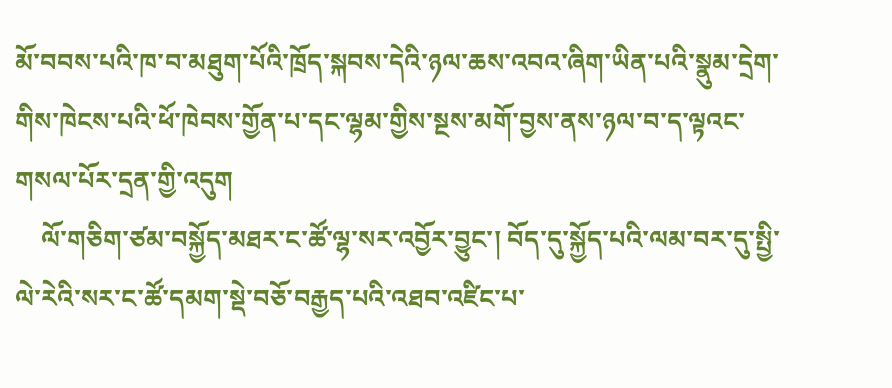མོ་བབས་པའི་ཁ་བ་མཐུག་པོའི་ཁྲོད་སྐབས་དེའི་ཉལ་ཆས་འབའ་ཞིག་ཡིན་པའི་སྣུམ་དྲེག་གིས་ཁེངས་པའི་ཕོ་ཁེབས་གྱོན་པ་དང་ལྷམ་གྱིས་སྔས་མགོ་བྱས་ནས་ཉལ་བ་ད་ལྟའང་གསལ་པོར་དྲན་གྱི་འདུག
    ལོ་གཅིག་ཙམ་བསྐྱོད་མཐར་ང་ཚོ་ལྷ་སར་འབྱོར་བྱུང་། བོད་དུ་སྐྱོད་པའི་ལམ་བར་དུ་སྤྱི་ལེ་རེའི་སར་ང་ཚོ་དམག་སྡེ་བཅོ་བརྒྱད་པའི་འཐབ་འཛིང་པ་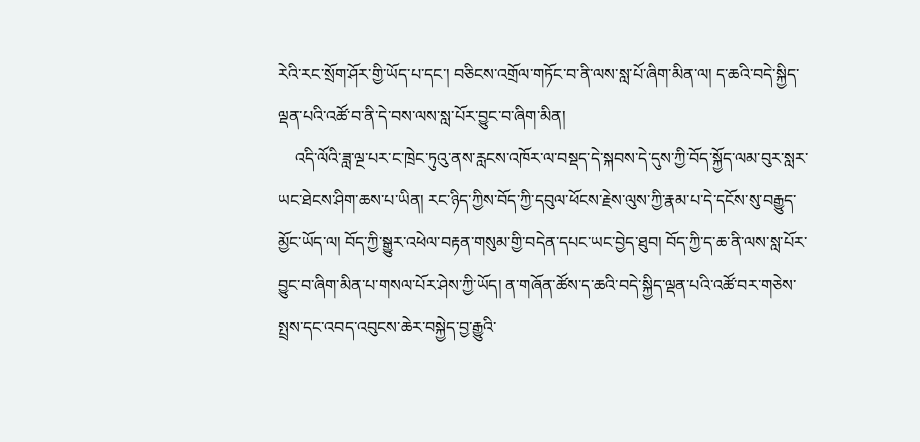རེའི་རང་སྲོག་ཤོར་གྱི་ཡོད་པ་དང་། བཅིངས་འགྲོལ་གཏོང་བ་ནི་ལས་སླ་པོ་ཞིག་མིན་ལ། ད་ཆའི་བདེ་སྐྱིད་ལྡན་པའི་འཚོ་བ་ནི་དེ་བས་ལས་སླ་པོར་བྱུང་བ་ཞིག་མིན།
    འདི་ལོའི་ཟླ་ལྔ་པར་ང་ཁྲེང་ཏུའུ་ནས་རླངས་འཁོར་ལ་བསྡད་དེ་སྐབས་དེ་དུས་ཀྱི་བོད་སྐྱོད་ལམ་བུར་སླར་ཡང་ཐེངས་ཤིག་ཆས་པ་ཡིན། རང་ཉིད་ཀྱིས་བོད་ཀྱི་དབུལ་ཕོངས་རྗེས་ལུས་ཀྱི་རྣམ་པ་དེ་དངོས་སུ་བརྒྱུད་མྱོང་ཡོད་ལ། བོད་ཀྱི་སྒྱུར་འཕེལ་བརྟན་གསུམ་གྱི་བདེན་དཔང་ཡང་བྱེད་ཐུབ། བོད་ཀྱི་ད་ཆ་ནི་ལས་སླ་པོར་བྱུང་བ་ཞིག་མིན་པ་གསལ་པོར་ཤེས་ཀྱི་ཡོད། ན་གཞོན་ཚོས་ད་ཆའི་བདེ་སྐྱིད་ལྡན་པའི་འཚོ་བར་གཅེས་སྤྲས་དང་འབད་འབུངས་ཆེར་བསྐྱེད་བྱ་རྒྱུའི་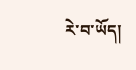རེ་བ་ཡོད།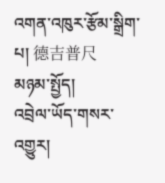འགན་འཁུར་རྩོམ་སྒྲིག་པ། 德吉普尺
མཉམ་སྤྱོད།
འབྲེལ་ཡོད་གསར་འགྱུར།